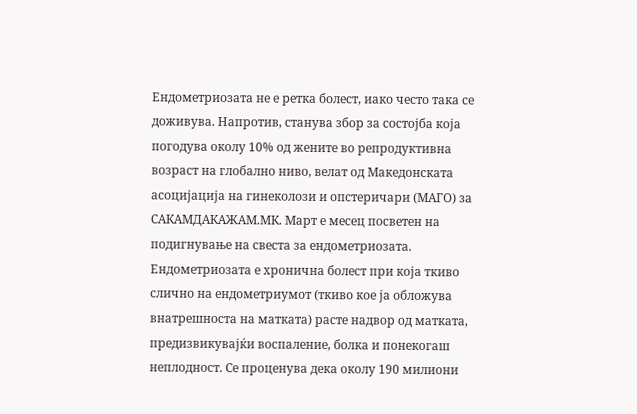Ендометриозата не е ретка болест, иако често така се доживува. Напротив, станува збор за состојба која погодува околу 10% од жените во репродуктивна возраст на глобално ниво, велат од Македонската асоцијација на гинеколози и опстеричари (МАГО) за САКАМДАКАЖАМ.МК. Март е месец посветен на подигнување на свеста за ендометриозата.
Ендометриозата е хронична болест при која ткиво слично на ендометриумот (ткиво кое ја обложува внатрешноста на матката) расте надвор од матката, предизвикувајќи воспаление, болка и понекогаш неплодност. Се проценува дека околу 190 милиони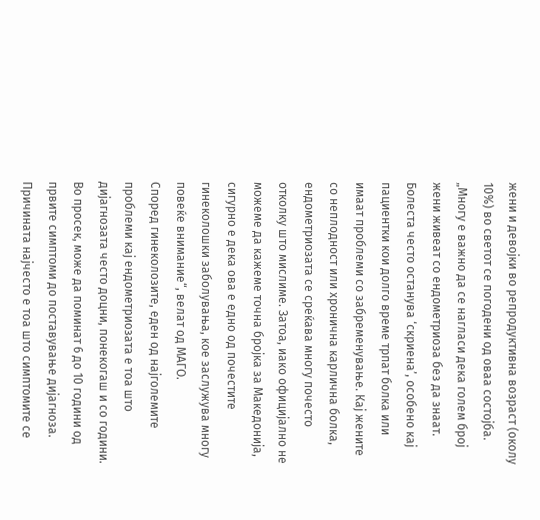жени и девојки во репродуктивна возраст (околу 10%) во светот се погодени од оваа состојба.
„Многу е важно да се нагласи дека голем број жени живеат со ендометриоза без да знаат. Болеста често останува ‘скриена’, особено кај пациентки кои долго време трпат болка или имаат проблеми со забременување. Кај жените со неплодност или хронична карлична болка, ендометриозата се среќава многу почесто отколку што мислиме. Затоа, иако официјално не можеме да кажеме точна бројка за Македонија, сигурно е дека ова е едно од почестите гинеколошки заболувања, кое заслужува многу повеќе внимание“, велат од МАГО.
Според гинеколозите, еден од најголемите проблеми кај ендометриозата е тоа што дијагнозата често доцни, понекогаш и со години. Во просек, може да поминат 6 до 10 години од првите симптоми до поставување дијагноза. Причината најчесто е тоа што симптомите се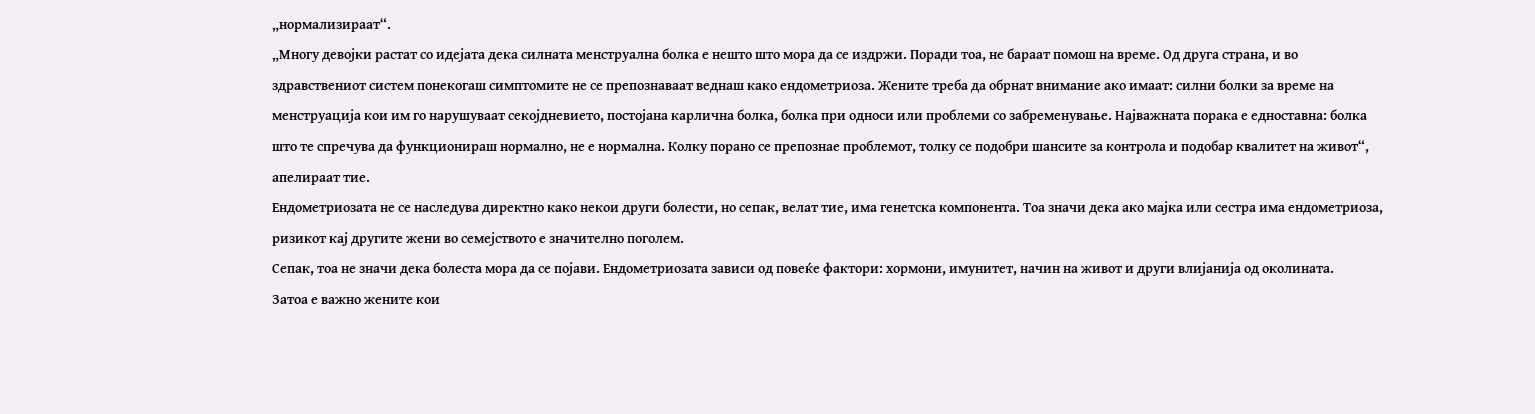„нормализираат“.
„Многу девојки растат со идејата дека силната менструална болка е нешто што мора да се издржи. Поради тоа, не бараат помош на време. Од друга страна, и во здравствениот систем понекогаш симптомите не се препознаваат веднаш како ендометриоза. Жените треба да обрнат внимание ако имаат: силни болки за време на менструација кои им го нарушуваат секојдневието, постојана карлична болка, болка при односи или проблеми со забременување. Најважната порака е едноставна: болка што те спречува да функционираш нормално, не е нормална. Колку порано се препознае проблемот, толку се подобри шансите за контрола и подобар квалитет на живот“, апелираат тие.
Ендометриозата не се наследува директно како некои други болести, но сепак, велат тие, има генетска компонента. Тоа значи дека ако мајка или сестра има ендометриоза, ризикот кај другите жени во семејството е значително поголем.
Сепак, тоа не значи дека болеста мора да се појави. Ендометриозата зависи од повеќе фактори: хормони, имунитет, начин на живот и други влијанија од околината.
Затоа е важно жените кои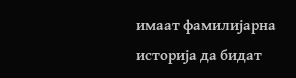имаат фамилијарна историја да бидат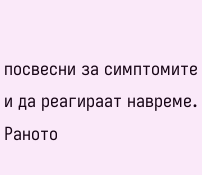посвесни за симптомите и да реагираат навреме. Раното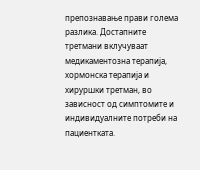препознавање прави голема разлика. Достапните третмани вклучуваат медикаментозна терапија, хормонска терапија и хируршки третман, во зависност од симптомите и индивидуалните потреби на пациентката.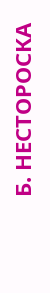Б. НЕСТОРОСКА